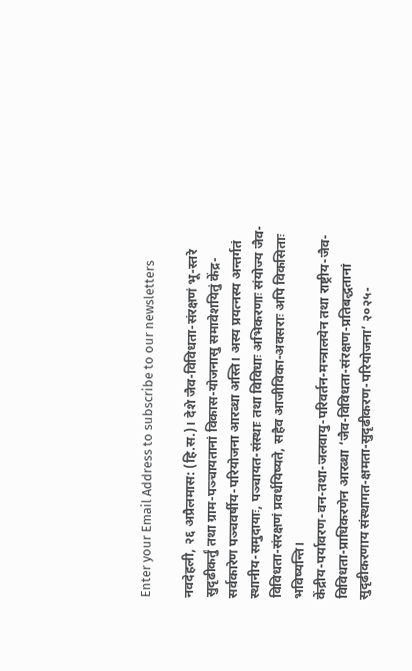Enter your Email Address to subscribe to our newsletters

नवदेहली, २६ अप्रैलमास: (हि.स.)। देशे जैव-विविधता-संरक्षणं भू-स्तरे सुदृढीकर्तुं तथा ग्राम-पञ्चायतानां विकास-योजनासु समावेशयितुं केंद्र-सर्वकारेण पञ्चवर्षीय-परियोजना आरब्धा अस्ति। अस्य प्रयत्नस्य अन्तर्गतं स्थानीय-समुदायाः, पञ्चायत-संस्थाः तथा विविधाः अभिकरणाः संयोज्य जैव-विविधता-संरक्षणं प्रवर्धयिष्यते, सहैव आजीविका-अवसराः अपि विकसिताः भविष्यन्ति।
केंद्रीय-पर्यावरण-वन-तथा-जलवायु-परिवर्तन-मन्त्रालयेन तथा राष्ट्रीय-जैव-विविधता-प्राधिकरणेन आरब्धा ‘जैव-विविधता-संरक्षण-प्रतिबद्धतानां सुदृढीकरणाय संस्थागत-क्षमता-सुदृढीकरण-परियोजना’ २०२५-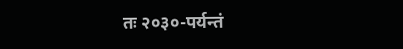तः २०३०-पर्यन्तं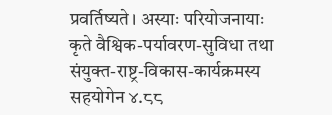प्रवर्तिष्यते। अस्याः परियोजनायाः कृते वैश्विक-पर्यावरण-सुविधा तथा संयुक्त-राष्ट्र-विकास-कार्यक्रमस्य सहयोगेन ४.८८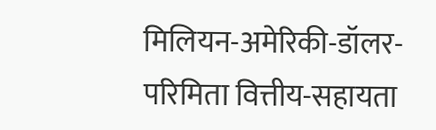मिलियन-अमेरिकी-डॉलर-परिमिता वित्तीय-सहायता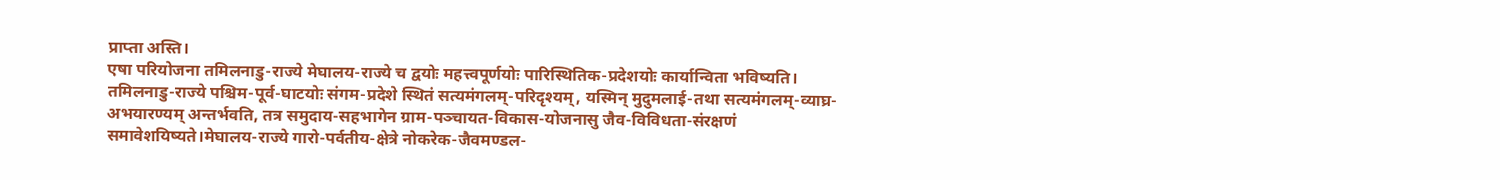प्राप्ता अस्ति।
एषा परियोजना तमिलनाडु-राज्ये मेघालय-राज्ये च द्वयोः महत्त्वपूर्णयोः पारिस्थितिक-प्रदेशयोः कार्यान्विता भविष्यति। तमिलनाडु-राज्ये पश्चिम-पूर्व-घाटयोः संगम-प्रदेशे स्थितं सत्यमंगलम्-परिदृश्यम्, यस्मिन् मुदुमलाई-तथा सत्यमंगलम्-व्याघ्र-अभयारण्यम् अन्तर्भवति, तत्र समुदाय-सहभागेन ग्राम-पञ्चायत-विकास-योजनासु जैव-विविधता-संरक्षणं समावेशयिष्यते।मेघालय-राज्ये गारो-पर्वतीय-क्षेत्रे नोकरेक-जैवमण्डल-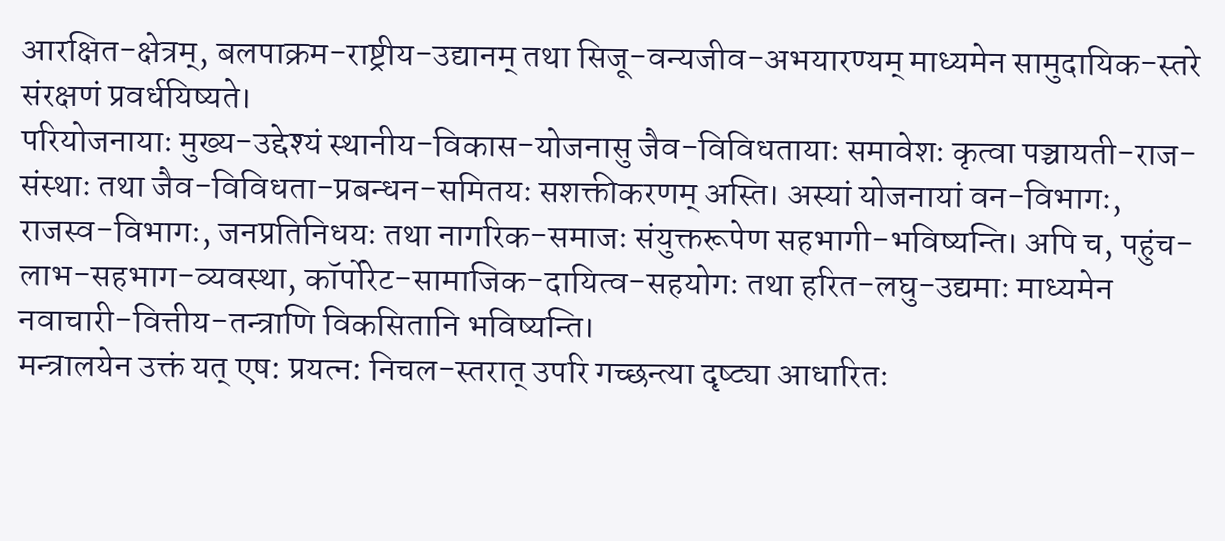आरक्षित-क्षेत्रम्, बलपाक्रम-राष्ट्रीय-उद्यानम् तथा सिजू-वन्यजीव-अभयारण्यम् माध्यमेन सामुदायिक-स्तरे संरक्षणं प्रवर्धयिष्यते।
परियोजनायाः मुख्य-उद्देश्यं स्थानीय-विकास-योजनासु जैव-विविधतायाः समावेशः कृत्वा पञ्चायती-राज-संस्थाः तथा जैव-विविधता-प्रबन्धन-समितयः सशक्तीकरणम् अस्ति। अस्यां योजनायां वन-विभागः, राजस्व-विभागः, जनप्रतिनिधयः तथा नागरिक-समाजः संयुक्तरूपेण सहभागी-भविष्यन्ति। अपि च, पहुंच-लाभ-सहभाग-व्यवस्था, कॉर्पोरेट-सामाजिक-दायित्व-सहयोगः तथा हरित-लघु-उद्यमाः माध्यमेन नवाचारी-वित्तीय-तन्त्राणि विकसितानि भविष्यन्ति।
मन्त्रालयेन उक्तं यत् एष: प्रयत्न: निचल-स्तरात् उपरि गच्छन्त्या दृष्ट्या आधारितः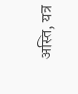अस्ति, यत्र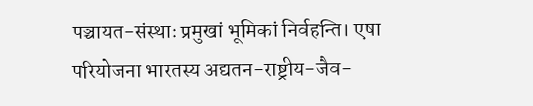पञ्चायत-संस्थाः प्रमुखां भूमिकां निर्वहन्ति। एषा परियोजना भारतस्य अद्यतन-राष्ट्रीय-जैव-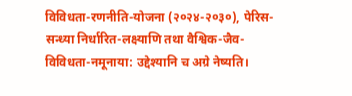विविधता-रणनीति-योजना (२०२४-२०३०), पेरिस-सन्ध्या निर्धारित-लक्ष्याणि तथा वैश्विक-जैव-विविधता-नमूनाया: उद्देश्यानि च अग्रे नेष्यति।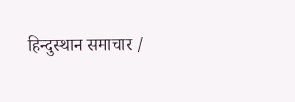हिन्दुस्थान समाचार /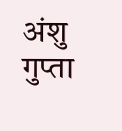अंशु गुप्ता